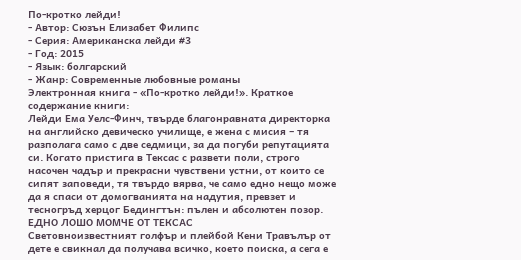По-кротко лейди!
- Автор: Сюзън Елизабет Филипс
- Серия: Американска лейди #3
- Год: 2015
- Язык: болгарский
- Жанр: Современные любовные романы
Электронная книга - «По-кротко лейди!». Краткое содержание книги:
Лейди Ема Уелс-Финч, твърде благонравната директорка на английско девическо училище, е жена с мисия – тя разполага само с две седмици, за да погуби репутацията си. Когато пристига в Тексас с развети поли, строго насочен чадър и прекрасни чувствени устни, от които се сипят заповеди, тя твърдо вярва, че само едно нещо може да я спаси от домогванията на надутия, превзет и тесногръд херцог Бедингтън: пълен и абсолютен позор.
ЕДНО ЛОШО МОМЧЕ ОТ ТЕКСАС
Световноизвестният голфър и плейбой Кени Травълър от дете е свикнал да получава всичко, което поиска, а сега е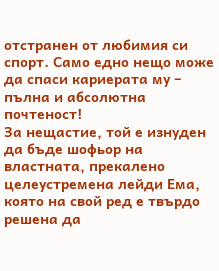отстранен от любимия си спорт. Само едно нещо може да спаси кариерата му – пълна и абсолютна почтеност!
За нещастие, той е изнуден да бъде шофьор на властната, прекалено целеустремена лейди Ема, която на свой ред е твърдо решена да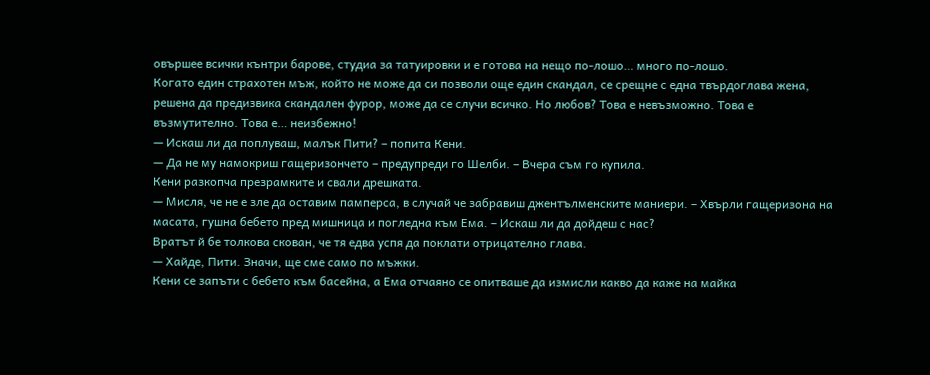овършее всички кънтри барове, студиа за татуировки и е готова на нещо по-лошо… много по-лошо.
Когато един страхотен мъж, който не може да си позволи още един скандал, се срещне с една твърдоглава жена, решена да предизвика скандален фурор, може да се случи всичко. Но любов? Това е невъзможно. Това е възмутително. Това е… неизбежно!
— Искаш ли да поплуваш, малък Пити? – попита Кени.
— Да не му намокриш гащеризончето – предупреди го Шелби. – Вчера съм го купила.
Кени разкопча презрамките и свали дрешката.
— Мисля, че не е зле да оставим памперса, в случай че забравиш джентълменските маниери. – Хвърли гащеризона на масата, гушна бебето пред мишница и погледна към Ема. – Искаш ли да дойдеш с нас?
Вратът й бе толкова скован, че тя едва успя да поклати отрицателно глава.
— Хайде, Пити. Значи, ще сме само по мъжки.
Кени се запъти с бебето към басейна, а Ема отчаяно се опитваше да измисли какво да каже на майка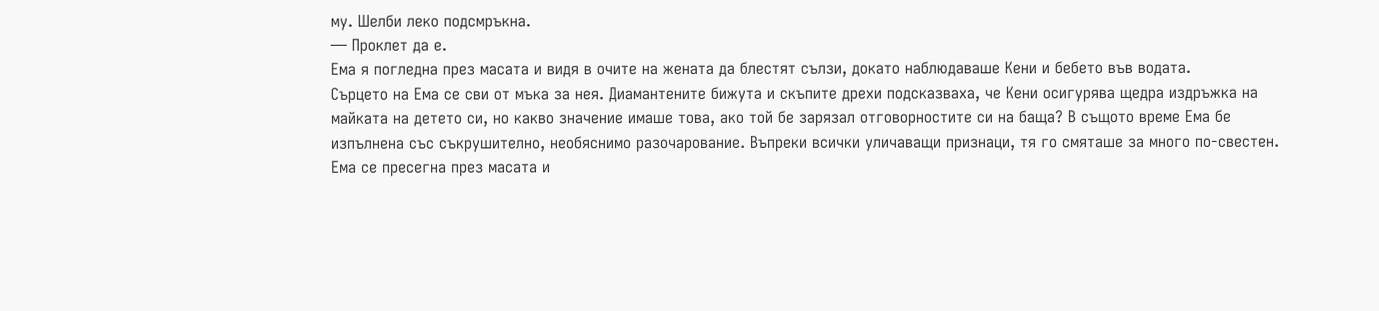му. Шелби леко подсмръкна.
— Проклет да е.
Ема я погледна през масата и видя в очите на жената да блестят сълзи, докато наблюдаваше Кени и бебето във водата.
Сърцето на Ема се сви от мъка за нея. Диамантените бижута и скъпите дрехи подсказваха, че Кени осигурява щедра издръжка на майката на детето си, но какво значение имаше това, ако той бе зарязал отговорностите си на баща? В същото време Ема бе изпълнена със съкрушително, необяснимо разочарование. Въпреки всички уличаващи признаци, тя го смяташе за много по-свестен.
Ема се пресегна през масата и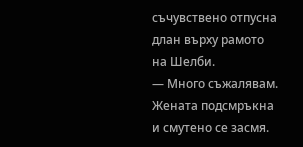съчувствено отпусна длан върху рамото на Шелби.
— Много съжалявам.
Жената подсмръкна и смутено се засмя.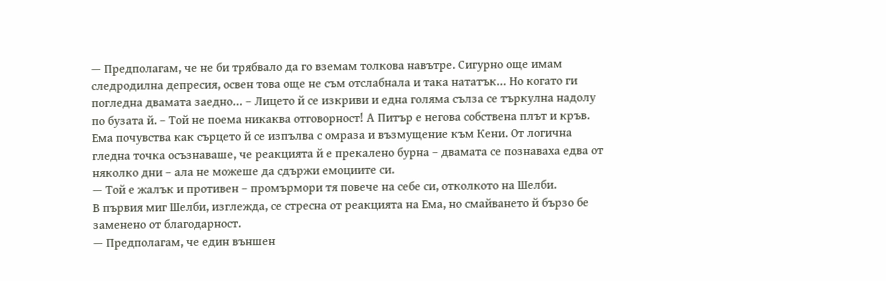— Предполагам, че не би трябвало да го вземам толкова навътре. Сигурно още имам следродилна депресия, освен това още не съм отслабнала и така нататък… Но когато ги погледна двамата заедно… – Лицето й се изкриви и една голяма сълза се търкулна надолу по бузата й. – Той не поема никаква отговорност! А Питър е негова собствена плът и кръв.
Ема почувства как сърцето й се изпълва с омраза и възмущение към Кени. От логична гледна точка осъзнаваше, че реакцията й е прекалено бурна – двамата се познаваха едва от няколко дни – ала не можеше да сдържи емоциите си.
— Той е жалък и противен – промърмори тя повече на себе си, отколкото на Шелби.
В първия миг Шелби, изглежда, се стресна от реакцията на Ема, но смайването й бързо бе заменено от благодарност.
— Предполагам, че един външен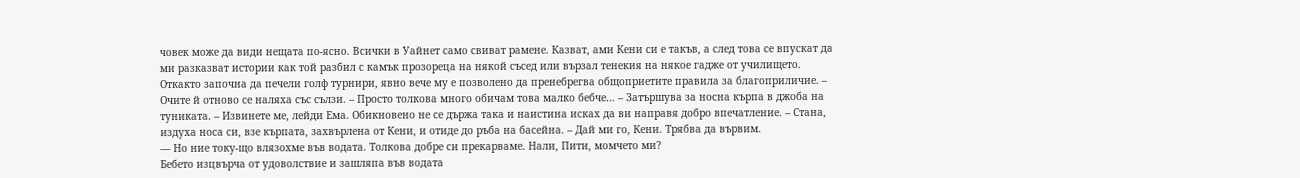човек може да види нещата по-ясно. Всички в Уайнет само свиват рамене. Казват, ами Кени си е такъв, а след това се впускат да ми разказват истории как той разбил с камък прозореца на някой съсед или вързал тенекия на някое гадже от училището. Откакто започна да печели голф турнири, явно вече му е позволено да пренебрегва общоприетите правила за благоприличие. – Очите й отново се наляха със сълзи. – Просто толкова много обичам това малко бебче… – Затършува за носна кърпа в джоба на туниката. – Извинете ме, лейди Ема. Обикновено не се държа така и наистина исках да ви направя добро впечатление. – Стана, издуха носа си, взе кърпата, захвърлена от Кени, и отиде до ръба на басейна. – Дай ми го, Кени. Трябва да вървим.
— Но ние току-що влязохме във водата. Толкова добре си прекарваме. Нали, Пити, момчето ми?
Бебето изцвърча от удоволствие и зашляпа във водата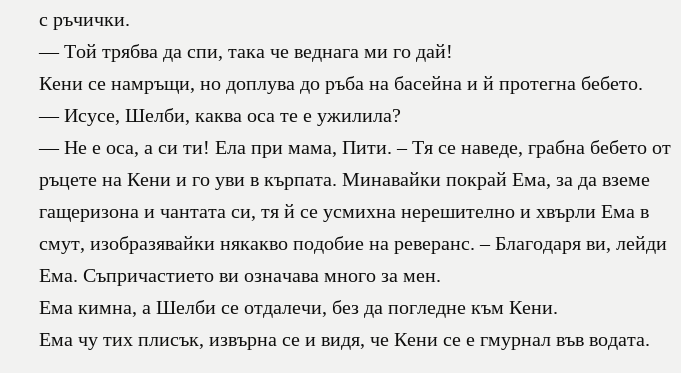с ръчички.
— Той трябва да спи, така че веднага ми го дай!
Кени се намръщи, но доплува до ръба на басейна и й протегна бебето.
— Исусе, Шелби, каква оса те е ужилила?
— Не е оса, а си ти! Ела при мама, Пити. – Тя се наведе, грабна бебето от ръцете на Кени и го уви в кърпата. Минавайки покрай Ема, за да вземе гащеризона и чантата си, тя й се усмихна нерешително и хвърли Ема в смут, изобразявайки някакво подобие на реверанс. – Благодаря ви, лейди Ема. Съпричастието ви означава много за мен.
Ема кимна, а Шелби се отдалечи, без да погледне към Кени.
Ема чу тих плисък, извърна се и видя, че Кени се е гмурнал във водата.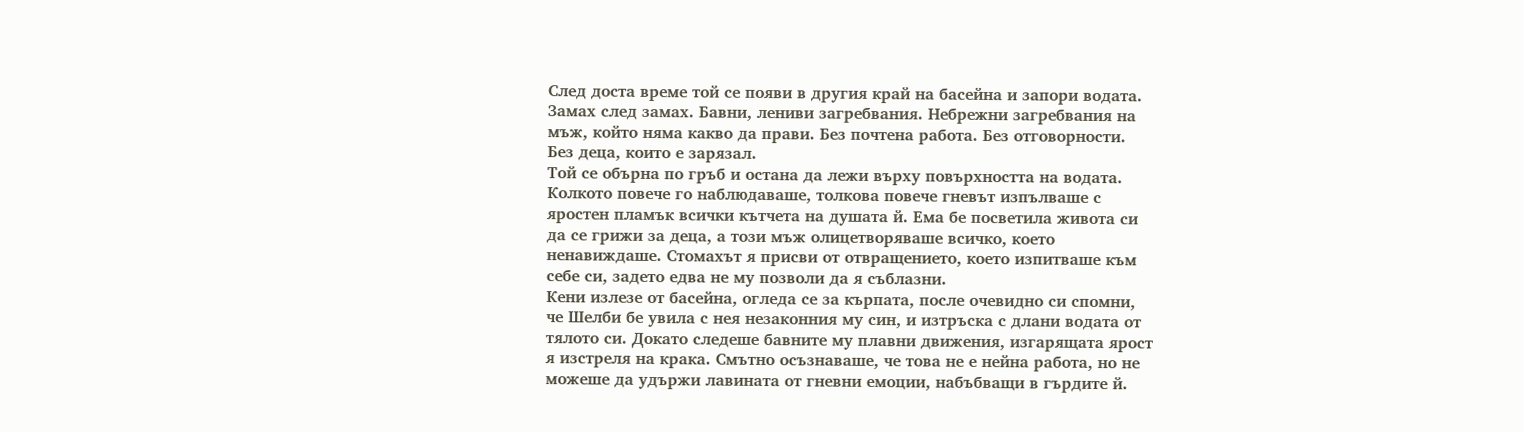След доста време той се появи в другия край на басейна и запори водата. Замах след замах. Бавни, лениви загребвания. Небрежни загребвания на мъж, който няма какво да прави. Без почтена работа. Без отговорности. Без деца, които е зарязал.
Той се обърна по гръб и остана да лежи върху повърхността на водата. Колкото повече го наблюдаваше, толкова повече гневът изпълваше с яростен пламък всички кътчета на душата й. Ема бе посветила живота си да се грижи за деца, а този мъж олицетворяваше всичко, което ненавиждаше. Стомахът я присви от отвращението, което изпитваше към себе си, задето едва не му позволи да я съблазни.
Кени излезе от басейна, огледа се за кърпата, после очевидно си спомни, че Шелби бе увила с нея незаконния му син, и изтръска с длани водата от тялото си. Докато следеше бавните му плавни движения, изгарящата ярост я изстреля на крака. Смътно осъзнаваше, че това не е нейна работа, но не можеше да удържи лавината от гневни емоции, набъбващи в гърдите й.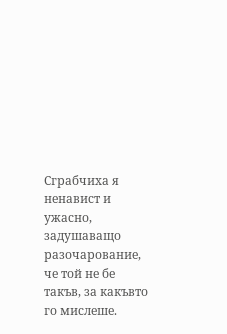Сграбчиха я ненавист и ужасно, задушаващо разочарование, че той не бе такъв, за какъвто го мислеше.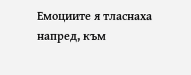Емоциите я тласнаха напред, към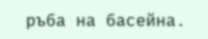ръба на басейна.